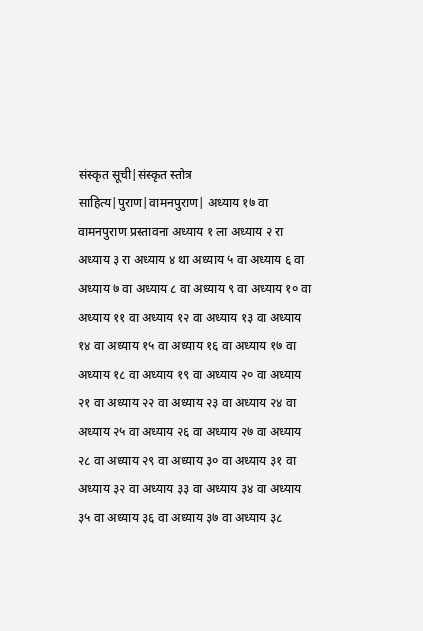संस्कृत सूची|संस्कृत स्तोत्र साहित्य|पुराण|वामनपुराण| अध्याय १७ वा वामनपुराण प्रस्तावना अध्याय १ ला अध्याय २ रा अध्याय ३ रा अध्याय ४ था अध्याय ५ वा अध्याय ६ वा अध्याय ७ वा अध्याय ८ वा अध्याय ९ वा अध्याय १० वा अध्याय ११ वा अध्याय १२ वा अध्याय १३ वा अध्याय १४ वा अध्याय १५ वा अध्याय १६ वा अध्याय १७ वा अध्याय १८ वा अध्याय १९ वा अध्याय २० वा अध्याय २१ वा अध्याय २२ वा अध्याय २३ वा अध्याय २४ वा अध्याय २५ वा अध्याय २६ वा अध्याय २७ वा अध्याय २८ वा अध्याय २९ वा अध्याय ३० वा अध्याय ३१ वा अध्याय ३२ वा अध्याय ३३ वा अध्याय ३४ वा अध्याय ३५ वा अध्याय ३६ वा अध्याय ३७ वा अध्याय ३८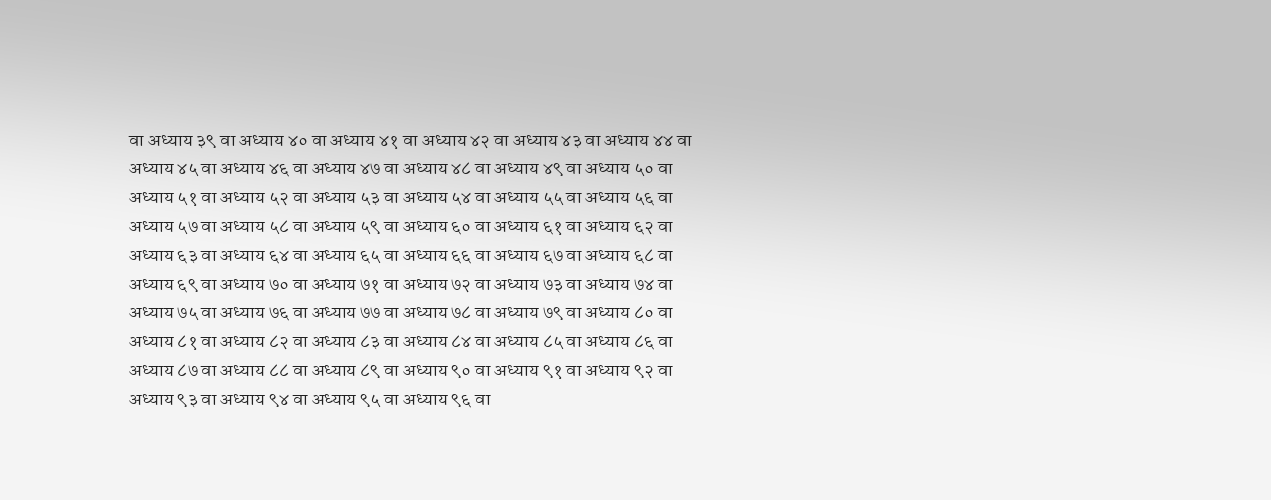वा अध्याय ३९ वा अध्याय ४० वा अध्याय ४१ वा अध्याय ४२ वा अध्याय ४३ वा अध्याय ४४ वा अध्याय ४५ वा अध्याय ४६ वा अध्याय ४७ वा अध्याय ४८ वा अध्याय ४९ वा अध्याय ५० वा अध्याय ५१ वा अध्याय ५२ वा अध्याय ५३ वा अध्याय ५४ वा अध्याय ५५ वा अध्याय ५६ वा अध्याय ५७ वा अध्याय ५८ वा अध्याय ५९ वा अध्याय ६० वा अध्याय ६१ वा अध्याय ६२ वा अध्याय ६३ वा अध्याय ६४ वा अध्याय ६५ वा अध्याय ६६ वा अध्याय ६७ वा अध्याय ६८ वा अध्याय ६९ वा अध्याय ७० वा अध्याय ७१ वा अध्याय ७२ वा अध्याय ७३ वा अध्याय ७४ वा अध्याय ७५ वा अध्याय ७६ वा अध्याय ७७ वा अध्याय ७८ वा अध्याय ७९ वा अध्याय ८० वा अध्याय ८१ वा अध्याय ८२ वा अध्याय ८३ वा अध्याय ८४ वा अध्याय ८५ वा अध्याय ८६ वा अध्याय ८७ वा अध्याय ८८ वा अध्याय ८९ वा अध्याय ९० वा अध्याय ९१ वा अध्याय ९२ वा अध्याय ९३ वा अध्याय ९४ वा अध्याय ९५ वा अध्याय ९६ वा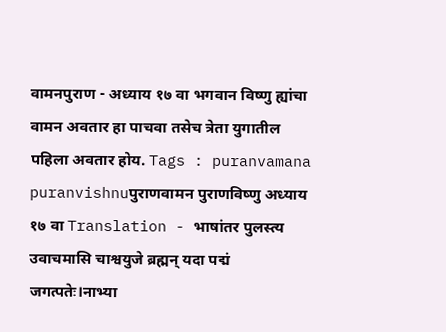वामनपुराण - अध्याय १७ वा भगवान विष्णु ह्यांचा वामन अवतार हा पाचवा तसेच त्रेता युगातील पहिला अवतार होय. Tags : puranvamana puranvishnuपुराणवामन पुराणविष्णु अध्याय १७ वा Translation - भाषांतर पुलस्त्य उवाचमासि चाश्वयुजे ब्रह्मन् यदा पद्मं जगत्पतेः।नाभ्या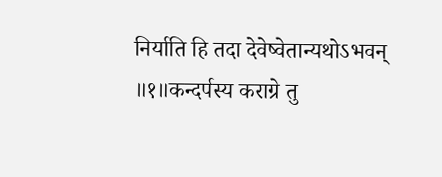निर्याति हि तदा देवेष्वेतान्यथोऽभवन् ॥१॥कन्दर्पस्य कराग्रे तु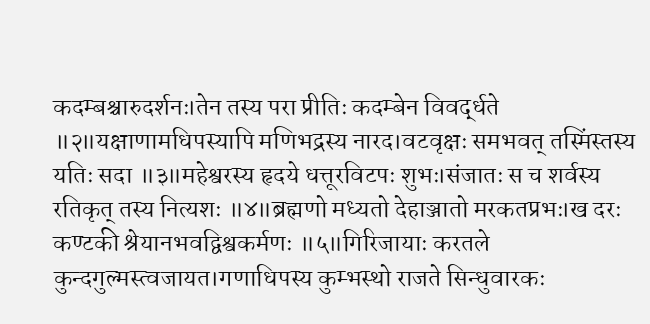कदम्बश्चारुदर्शनः।तेन तस्य परा प्रीतिः कदम्बेन विवर्द्धते ॥२॥यक्षाणामधिपस्यापि मणिभद्रस्य नारद।वटवृक्षः समभवत् तस्मिंस्तस्य यतिः सदा ॥३॥महेश्वरस्य हृदये धत्तूरविटपः शुभः।संजातः स च शर्वस्य रतिकृत् तस्य नित्यशः ॥४॥ब्रह्मणो मध्यतो देहाञ्जातो मरकतप्रभः।ख दरः कण्टकी श्रेयानभवद्विश्वकर्मणः ॥५॥गिरिजायाः करतले कुन्दगुल्मस्त्वजायत।गणाधिपस्य कुम्भस्थो राजते सिन्धुवारकः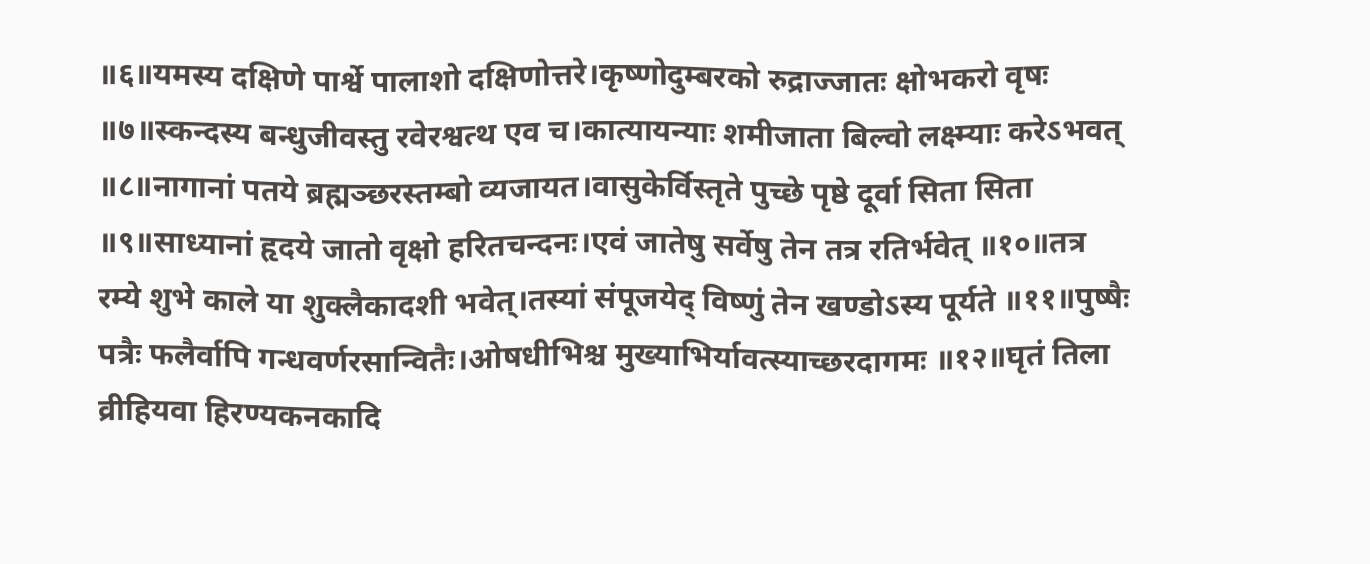॥६॥यमस्य दक्षिणे पार्श्वे पालाशो दक्षिणोत्तरे।कृष्णोदुम्बरको रुद्राज्जातः क्षोभकरो वृषः ॥७॥स्कन्दस्य बन्धुजीवस्तु रवेरश्वत्थ एव च।कात्यायन्याः शमीजाता बिल्वो लक्ष्म्याः करेऽभवत् ॥८॥नागानां पतये ब्रह्मञ्छरस्तम्बो व्यजायत।वासुकेर्विस्तृते पुच्छे पृष्ठे दूर्वा सिता सिता ॥९॥साध्यानां हृदये जातो वृक्षो हरितचन्दनः।एवं जातेषु सर्वेषु तेन तत्र रतिर्भवेत् ॥१०॥तत्र रम्ये शुभे काले या शुक्लैकादशी भवेत्।तस्यां संपूजयेद् विष्णुं तेन खण्डोऽस्य पूर्यते ॥११॥पुष्षैः पत्रैः फलैर्वापि गन्धवर्णरसान्वितैः।ओषधीभिश्च मुख्याभिर्यावत्स्याच्छरदागमः ॥१२॥घृतं तिला व्रीहियवा हिरण्यकनकादि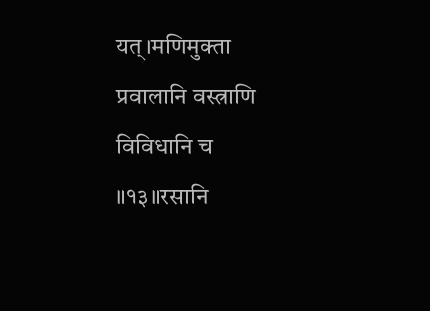यत्।मणिमुक्ता प्रवालानि वस्त्राणि विविधानि च ॥१३॥रसानि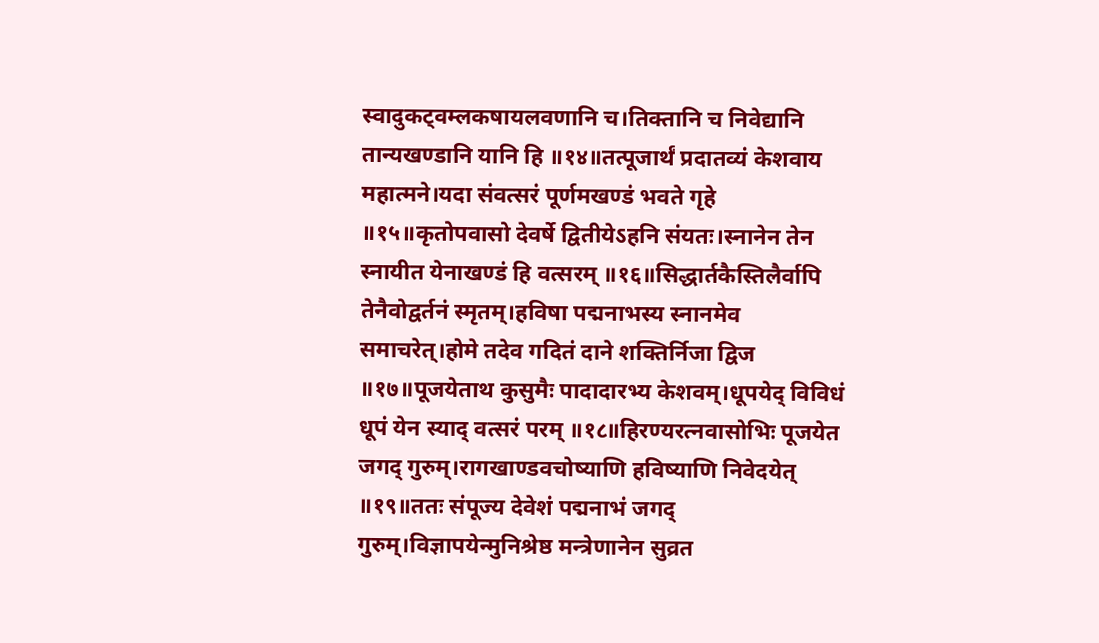स्वादुकट्वम्लकषायलवणानि च।तिक्तानि च निवेद्यानि तान्यखण्डानि यानि हि ॥१४॥तत्पूजार्थं प्रदातव्यं केशवाय महात्मने।यदा संवत्सरं पूर्णमखण्डं भवते गृहे ॥१५॥कृतोपवासो देवर्षे द्वितीयेऽहनि संयतः।स्नानेन तेन स्नायीत येनाखण्डं हि वत्सरम् ॥१६॥सिद्धार्तकैस्तिलैर्वापि तेनैवोद्वर्तनं स्मृतम्।हविषा पद्मनाभस्य स्नानमेव समाचरेत्।होमे तदेव गदितं दाने शक्तिर्निजा द्विज ॥१७॥पूजयेताथ कुसुमैः पादादारभ्य केशवम्।धूपयेद् विविधं धूपं येन स्याद् वत्सरं परम् ॥१८॥हिरण्यरत्नवासोभिः पूजयेत जगद् गुरुम्।रागखाण्डवचोष्याणि हविष्याणि निवेदयेत् ॥१९॥ततः संपूज्य देवेशं पद्मनाभं जगद् गुरुम्।विज्ञापयेन्मुनिश्रेष्ठ मन्त्रेणानेन सुव्रत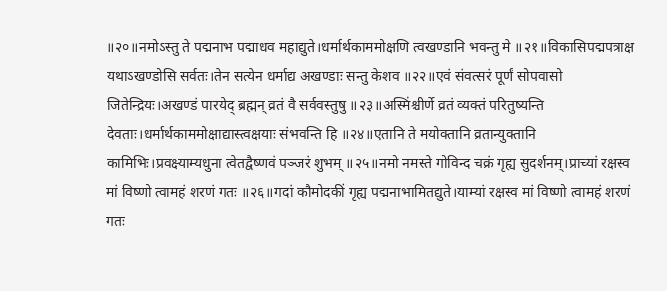॥२०॥नमोऽस्तु ते पद्मनाभ पद्माधव महाद्युते।धर्मार्थकाममोक्षणि त्वखण्डानि भवन्तु मे ॥२१॥विकासिपद्मपत्राक्ष यथाऽखण्डोसि सर्वतः।तेन सत्येन धर्माद्य अखण्डाः सन्तु केशव ॥२२॥एवं संवत्सरं पूर्णं सोपवासो जितेन्द्रियः।अखण्डं पारयेद् ब्रह्मन् व्रतं वै सर्ववस्तुषु ॥२३॥अस्मिंश्चीर्णे व्रतं व्यक्तं परितुष्यन्ति देवताः।धर्मार्थकाममोक्षाद्यास्त्वक्षयाः संभवन्ति हि ॥२४॥एतानि ते मयोक्तानि व्रतान्युक्तानि कामिभिः।प्रवक्ष्याम्यधुना त्वेतद्वैष्णवं पञ्जरं शुभम् ॥२५॥नमो नमस्ते गोविन्द चक्रं गृह्य सुदर्शनम्।प्राच्यां रक्षस्व मां विष्णो त्वामहं शरणं गतः ॥२६॥गदां कौमोदकीं गृह्य पद्मनाभामितद्युते।याम्यां रक्षस्व मां विष्णो त्वामहं शरणं गतः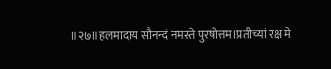॥२७॥हलमादाय सौनन्दं नमस्ते पुरषोत्तम।प्रतीच्यां रक्ष मे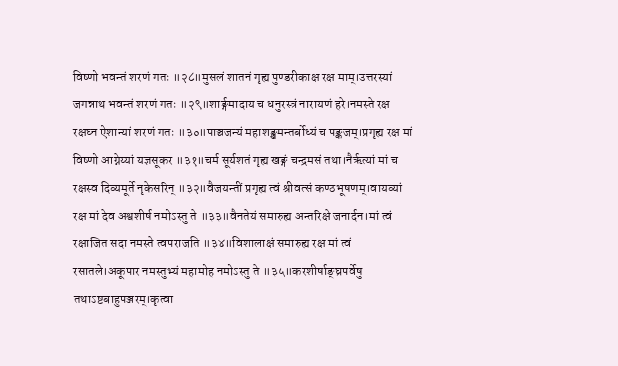विष्णो भवन्तं शरणं गतः ॥२८॥मुसलं शातनं गृह्य पुण्डरीकाक्ष रक्ष माम्।उत्तरस्यां जगन्नाथ भवन्तं शरणं गतः ॥२९॥शार्ङ्गमादाय च धनुरस्त्रं नारायणं हरे।नमस्ते रक्ष रक्षघ्न ऐशान्यां शरणं गतः ॥३०॥पाञ्चजन्यं महाशङ्खमन्तर्बोध्यं च पङ्कजम्।प्रगृह्य रक्ष मां विष्णो आग्नेय्यां यज्ञसूकर ॥३१॥चर्म सूर्यशतं गृह्य खङ्गं चन्द्रमसं तथा।नैर्ऋत्यां मां च रक्षस्व दिव्यमूर्ते नृकेसरिन् ॥३२॥वैजयन्तीं प्रगृह्य त्वं श्रीवत्सं कण्ठभूषणम्।वायव्यां रक्ष मां देव अश्वशीर्ष नमोऽस्तु ते ॥३३॥वैनतेयं समारुह्य अन्तरिक्षे जनार्दन।मां त्वं रक्षाजित सदा नमस्ते त्वपराजति ॥३४॥विशालाक्षं समारुह्य रक्ष मां त्वं रसातले।अकूपार नमस्तुभ्यं महामोह नमोऽस्तु ते ॥३५॥करशीर्षाङ्घ्रपर्वेषु तथाऽष्टबाहुपञ्जरम्।कृत्वा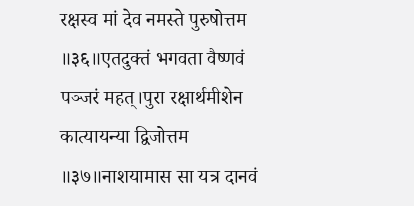रक्षस्व मां देव नमस्ते पुरुषोत्तम ॥३६॥एतदुक्तं भगवता वैष्णवं पञ्जरं महत्।पुरा रक्षार्थमीशेन कात्यायन्या द्विजोत्तम ॥३७॥नाशयामास सा यत्र दानवं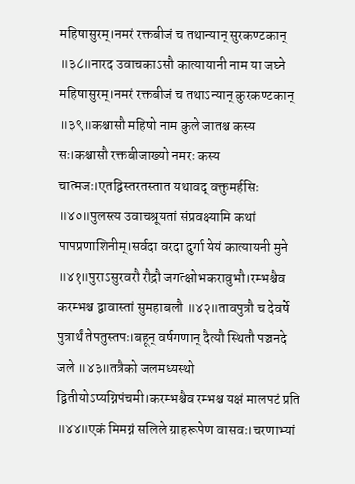महिषासुरम्।नमरं रक्तबीजं च तथान्यान् सुरकण्टकान् ॥३८॥नारद उवाचकाऽसौ कात्यायानी नाम या जघ्ने महिषासुरम्।नमरं रक्तबीजं च तथाऽन्यान् कुरकण्टकान् ॥३९॥कश्चासौ महिषो नाम कुले जातश्च कस्य सः।कश्चासौ रक्तबीजाख्यो नमरः कस्य चात्मजः।एतद्विस्तरतस्तात यथावद् वक्तुमर्हसिः ॥४०॥पुलस्त्य उवाचश्रूयतां संप्रवक्ष्यामि कथां पापप्रणाशिनीम्।सर्वदा वरदा दुर्गा येयं कात्यायनी मुने ॥४१॥पुराऽसुरवरौ रौद्रौ जगत्क्षोभकरावुभौ।रम्भश्चैव करम्भश्च द्वावास्तां सुमहाबलौ ॥४२॥तावपुत्रौ च देवर्षे पुत्रार्थं तेपतुस्तपः।बहून् वर्षगणान् दैत्यौ स्थितौ पञ्चनदे जले ॥४३॥तत्रैको जलमध्यस्थो द्वितीयोऽप्यग्निपंचमी।करम्भश्चैव रम्भश्च यक्षं मालपटं प्रति ॥४४॥एकं मिमग्नं सलिले ग्राहरूपेण वासवः।चरणाभ्यां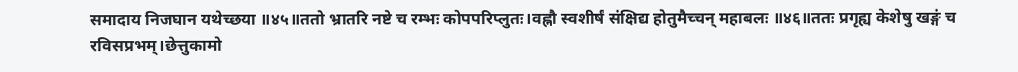समादाय निजघान यथेच्छया ॥४५॥ततो भ्रातरि नष्टे च रम्भः कोपपरिप्लुतः।वह्नौ स्वशीर्षं संक्षिद्य होतुमैच्चन् महाबलः ॥४६॥ततः प्रगृह्य केशेषु खङ्गं च रविसप्रभम्।छेत्तुकामो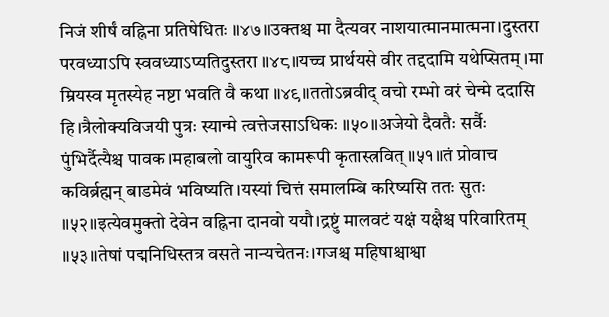निजं शीर्षं वह्निना प्रतिषेधितः ॥४७॥उक्तश्च मा दैत्यवर नाशयात्मानमात्मना।दुस्तरा परवध्याऽपि स्ववध्याऽप्यतिदुस्तरा ॥४८॥यच्च प्रार्थयसे वीर तद्ददामि यथेप्सितम्।मा म्रियस्व मृतस्येह नष्टा भवति वै कथा ॥४९॥ततोऽब्रवीद् वचो रम्भो वरं चेन्मे ददासि हि।त्रैलोक्यविजयी पुत्रः स्यान्मे त्वत्तेजसाऽधिकः ॥५०॥अजेयो दैवतैः सर्वैः पुंभिर्दैत्यैश्च पावक।महाबलो वायुरिव कामरूपी कृतास्त्रवित् ॥५१॥तं प्रोवाच कविर्ब्रह्मन् बाडमेवं भविष्यति।यस्यां चित्तं समालम्बि करिष्यसि ततः सुतः ॥५२॥इत्येवमुक्तो देवेन वह्निना दानवो ययौ।द्रष्टुं मालवटं यक्षं यक्षैश्च परिवारितम् ॥५३॥तेषां पद्मनिधिस्तत्र वसते नान्यचेतनः।गजश्च महिषाश्चाश्वा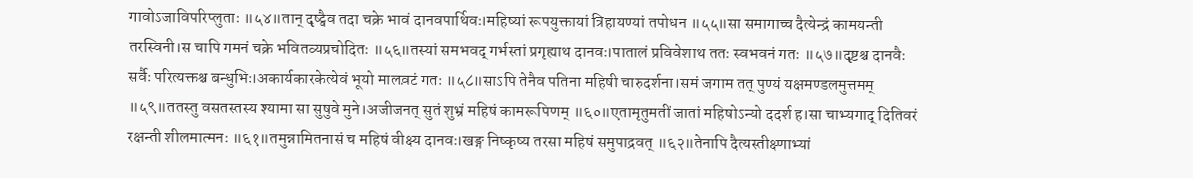गावोऽजाविपरिप्लुताः ॥५४॥तान् दृष्ट्वैव तदा चक्रे भावं दानवपार्थिवः।महिष्यां रूपयुक्तायां त्रिहायण्यां तपोधन ॥५५॥सा समागाच्च दैत्येन्द्रं कामयन्ती तरस्विनी।स चापि गमनं चक्रे भवितव्यप्रचोदितः ॥५६॥तस्यां समभवद् गर्भस्तां प्रगृह्याथ दानवः।पातालं प्रविवेशाथ ततः स्वभवनं गतः ॥५७॥दृष्टश्च दानवैः सर्वैः परित्यक्तश्च बन्धुभिः।अकार्यकारकेत्येवं भूयो मालव़टं गतः ॥५८॥साऽपि तेनैव पतिना महिषी चारुदर्शना।समं जगाम तत् पुण्यं यक्षमण्डलमुत्तमम् ॥५९॥ततस्तु वसतस्तस्य श्यामा सा सुषुवे मुने।अजीजनत् सुतं शुभ्रं महिषं कामरूपिणम् ॥६०॥एतामृतुमतीं जातां महिषोऽन्यो ददर्श ह।सा चाभ्यगाद् दितिवरं रक्षन्ती शीलमात्मनः ॥६१॥तमुन्नामितनासं च महिषं वीक्ष्य दानवः।खङ्ग निष्कृष्य तरसा महिषं समुपाद्रवत् ॥६२॥तेनापि दैत्यस्तीक्ष्णाभ्यां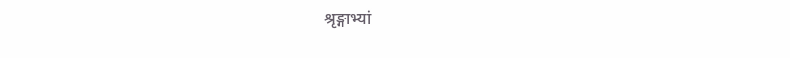श्रृङ्गाभ्यां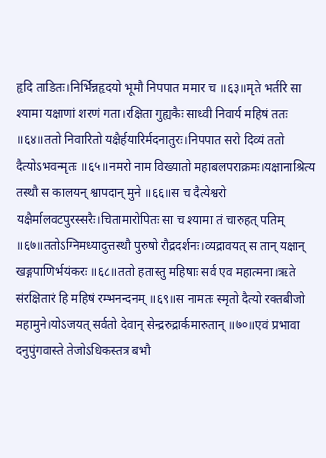हृदि ताडितः।निर्भिन्नहृदयो भूमौ निपपात ममार च ॥६३॥मृते भर्तरि सा श्यामा यक्षाणां शरणं गता।रक्षिता गुह्यकैः साध्वी निवार्य महिषं ततः ॥६४॥ततो निवारितो यक्षैर्हयारिर्मदनातुरः।निपपात सरो दिव्यं ततो दैत्योऽभवन्मृतः ॥६५॥नमरो नाम विख्यातो महाबलपराक्रमः।यक्षानाश्रित्य तस्थौ स कालयन् श्वापदान् मुने ॥६६॥स च दैत्येश्वरो यक्षैर्मालवटपुरस्सरैः।चितामारोपितः सा च श्यामा तं चारुहत् पतिम् ॥६७॥ततोऽग्निमध्यादुत्तस्थौ पुरुषो रौद्रदर्शनः।व्यद्रावयत् स तान् यक्षान् खङ्गपाणिर्भयंकरः ॥६८॥ततो हतास्तु महिषाः सर्व एव महात्मना।ऋते संरक्षितारं हि महिषं रम्भनन्दनम् ॥६९॥स नामतः स्मृतो दैत्यो रक्तबीजो महामुने।योऽजयत् सर्वतो देवान् सेन्द्ररुद्रार्कमारुतान् ॥७०॥एवं प्रभावा दनुपुंगवास्ते तेजोऽधिकस्तत्र बभौ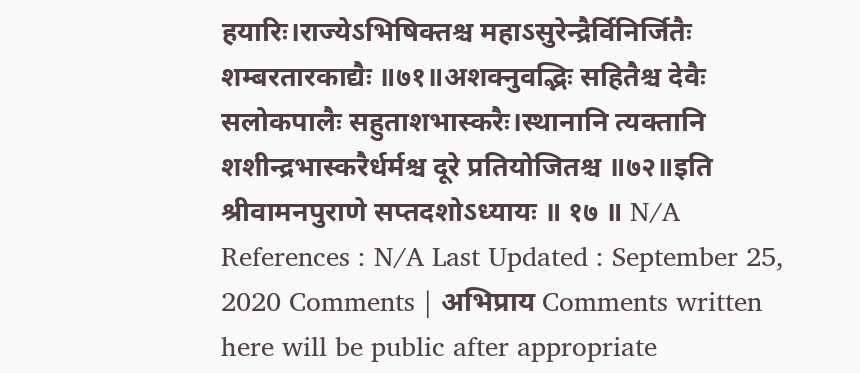हयारिः।राज्येऽभिषिक्तश्च महाऽसुरेन्द्रैर्विनिर्जितैः शम्बरतारकाद्यैः ॥७१॥अशक्नुवद्भिः सहितैश्च देवैः सलोकपालैः सहुताशभास्करैः।स्थानानि त्यक्तानि शशीन्द्रभास्करैर्धर्मश्च दूरे प्रतियोजितश्च ॥७२॥इति श्रीवामनपुराणे सप्तदशोऽध्यायः ॥ १७ ॥ N/A References : N/A Last Updated : September 25, 2020 Comments | अभिप्राय Comments written here will be public after appropriate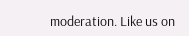moderation. Like us on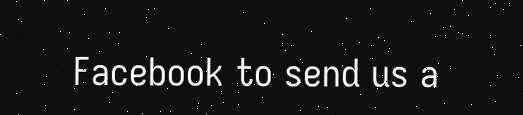Facebook to send us a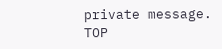private message. TOP